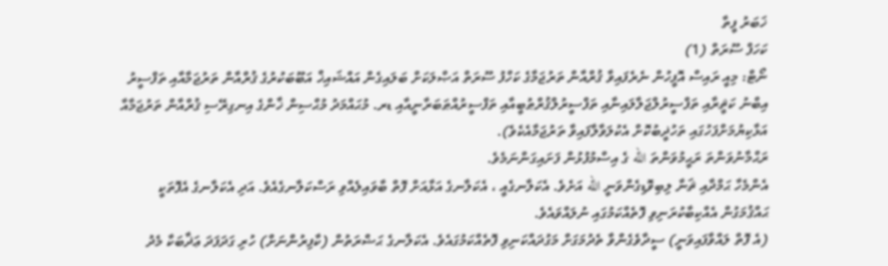ޚަބަރު ފީތާ
ކަހަފް ސޫރަތް (1)
ނޯޓް: މިއީ ރައިސް އޮފީހުން ނެރެފައިވާ ޤުރްއާން ތަރުޖަމާގެ ކަހްފު ސޫރަތް އަޞްލަކަށް ބަލައިގެން އައްޝައިޚް އަބޫބަކުރުގެ ޤުރްއާން ތަރުޖަމާއާއި ތަފްސީރު އިބްނު ކަޘީރާއި ތަފްސީރުލްޖަލާލައިނާއި ތަފްސީރުލްޤުރްޠުބީއާއި ތަފްސީރުއްޠަބަރާނީއާއި ޑރ. މުޙައްމަދު މުޙްސިން ޚާންގެ އިނގިރޭސި ޤުރްއާން ތަރުޖަމާއާ އަޅާކިޔުމަށްފަހުގައި ތަހުޛީބުކޮށް އެކުލަވާލާފައިވާ ތަރުޖަމާއެކެވެ).
ރަޙްމާނުވަންތަ ރަޙީމުވަންތަ اللّه ގެ އިސްމުފުޅުން ފަށައިގަންނަމެވެ.
އެންމެހާ ޙަމްދާއި ޘަނާ ލިބިވޮޑިގެންވަނީ اللّه އަށެވެ. އެކަލާނގެއީ ، އެކަލާނގެ އަޅާއަށް ފޮތް ބާވައިލެއްވި ރަސްކަލާނގެއެވެ. އަދި އެކަލާނގެ އެފޮތަކީ ޙައްޤުމަގުން އެއްކިބާކުރަނިވި ފޮތެއްކަމުގައި ނުލައްވައެވެ.
(އެ ފޮތް ލައްވާފައިވަނީ) ސީދާވެގެންވާ ތެދުމަގަށް މަގުދައްކަނިވި ފޮތެއްކަމުގައެވެ. އެކަލާނގެ ޙަޟްރަތުން (ކާފިރުންނަށް) ހުރި ގަދަފަދަ ޢަޛާބަކާ މެދު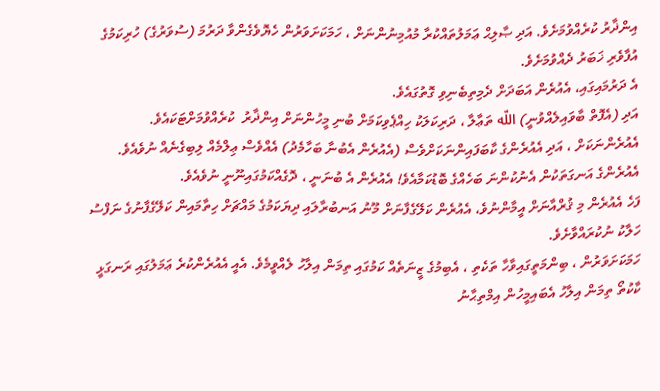އިންޛާރު ކުރެއްވުމަށެވެ. އަދި ޞާލިޙް ޢަމަލުތައްކުރާ މުއުމިނުންނަށް ، ހަމަކަށަވަރުން ހެޔޮވެގެންވާ ދަރުމަ (ސުވަރުގެ) ހުރިކަމުގެ އުފާވެރި ޚަބަރު ދެއްވުމަށެވެ.
އެ ދަރުމައިގައި، އެއުރެން އަބަދަށް ދެމިތިބެނިވި ގޮތުގައެވެ.
އަދި (އެފޮތް ބާވައިލެއްވުނީ) اللّه ތަޢާލާ ، ދަރިކަލަކު ހިއްޕެވިކަމަށް ބުނި މީހުންނަށް އިންޛާރު  ކުރެއްވުމަށްޓަކައެވެ.
އެއުރެންނަކަށް ، އަދި އެއުރެންގެ ކާބަފައިންނަކަށްވެސް (އެއުރެން އެބުނާ ބަހާމެދު) އެއްވެސް ޢިލްމެއް ލިބިގެނެއް ނުވެއެވެ. އެއުރެންގެ އަނގަތަކުން އެނުކުންނަ ބަހެއްގެ ބޮޑުކަމާއެވެ! އެއުރެން އެ ބުނަނީ ، ދޮގެއްކަމުގައިނޫނީ ނުވެއެވެ.
ފަހެ އެއުރެން މި ޤުރްއާނަށް އީމާންނުވެ، އެއުރެން ކަލޭގެފާނަށް މޫނު އަނބުރާލައި ދިޔަކަމުގެ މައްޗަށް ހިތާމައިން ކަލޭގެފާނުގެ ނަފްސު ހަލާކު ނުކުރައްވާށެވެ.
ހަމަކަށަވަރުން ، ބިންމަތީގައިވާހާ ތަކެތި ، އެބިމުގެ ޒީނަތެއް ކަމުގައި ތިމަން އިލާހު ލެއްވީމެވެ. އެއީ އެއުރެންކުރެ ޢަމަލުގައި ރަނގަޅީ ކާކުތޯ ތިމަން އިލާހު އެބައިމީހުން އިމްތިޙާނު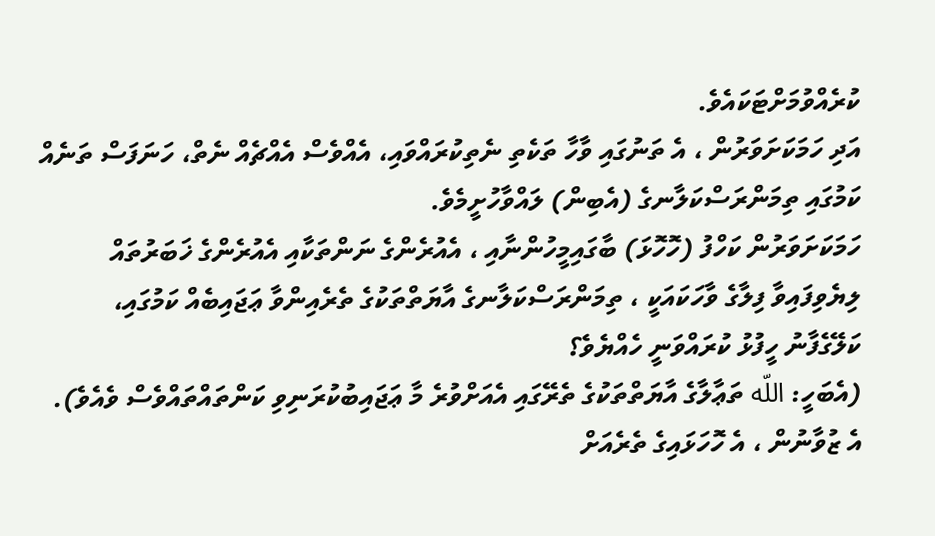ކުރެއްވުމަށްޓަކައެވެ.
އަދި ހަމަކަށަވަރުން ، އެ ތަނުގައި ވާހާ ތަކެތި ނެތިކުރައްވައި، އެއްވެސް އެއްޗެއް ނެތް، ހަނަފަސް ތަނެއް ކަމުގައި ތިމަންރަސްކަލާނގެ (އެބިން) ލައްވާހުށީމެވެ.
ހަމަކަށަވަރުން ކަހްފު (ހޮހޮޅަ) ބާގައިމީހުންނާއި ، އެއުރެންގެ ނަންތަކާއި އެއުރެންގެ ޚަބަރުތައް ލިޔެވިފައިވާ ފިލާގެ ވާހަކައަކީ ، ތިމަންރަސްކަލާނގެ އާޔަތްތަކުގެ ތެރެއިންވާ ޢަޖައިބެއް ކަމުގައި، ކަލޭގެފާނު ހީފުޅު ކުރައްވަނީ ހެއްޔެވެ؟
(އެބަހީ: اللّه ތަޢާލާގެ އާޔަތްތަކުގެ ތެރޭގައި އެއަށްވުރެ މާ ޢަޖައިބުކުރަނިވި ކަންތައްތައްވެސް ވެއެވެ).
އެ ޒުވާނުން ، އެ ހޮހަޅައިގެ ތެރެއަށް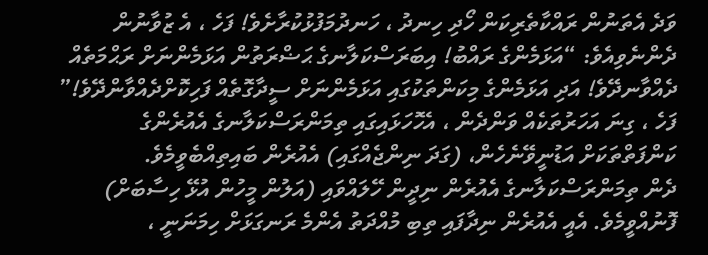ވަދެ އެތަނުން ރައްކާތެރިކަން ހޯދި ހިނދު ، ހަނދުމަފުޅުކުރާށެވެ! ފަހެ ، އެ ޒުވާނުން ދެންނެވިއެވެ: “އަޅަމެންގެ ރައްބު! އިބަރަސްކަލާނގެ ޙަޟްރަތުން އަޅަމެންނަށް ރަޙްމަތެއް ދެއްވާނދޭވެ! އަދި އަޅަމެންގެ މިކަންތަކުގައި އަޅަމެންނަށް ސީދާގޮތެއް ފަހިކޮށްދެއްވާންދޭވެ!”
ފަހެ ، ގިނަ އަހަރުތަކެއް ވަންދެން ، އެހޮހަޅައިގައި ތިމަންރަސްކަލާނގެ އެއުރެންގެ ކަންފަތްތަކަށް އަޑުނީވޭނެހެން، (ގަދަ ނިންޖެއްގައި) އެއުރެން ބައިތިއްބެވީމެވެ.
ދެން ތިމަންރަސްކަލާނގެ އެއުރެން ނިދީން ހޭލައްވައި (އަލުން މީހުން އުޅޭ ހިސާބަށް) ފޮނުއްވީމެވެ. އެއީ އެއުރެން ނިދާފައި ތިބި މުއްދަތު އެންމެ ރަނގަޅަށް ހިމަނަނީ ،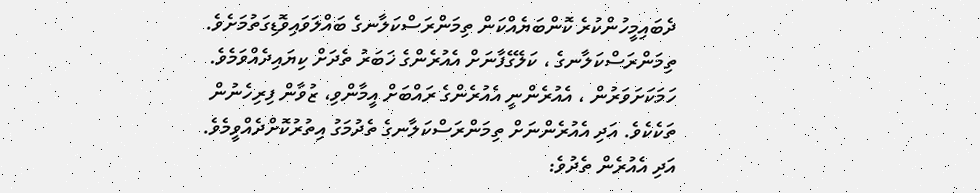ދެބައިމީހުންކުރެ ކޮންބަޔެއްކަން ތިމަންރަސްކަލާނގެ ބައްލަވައިވޮޑިގަތުމަށެވެ.
ތިމަންރަސްކަލާނގެ ، ކަލޭގެފާނަށް އެއުރެންގެ ޚަބަރު ތެދަށް ކިޔައިދެއްވަމެވެ. ހަމަކަށަވަރުން ، އެއުރެންނީ އެއުރެންގެ ރައްބަށް އީމާންވި، ޒުވާން ފިރިހެނުން ތަކެކެވެ. އަދި އެއުރެންނަށް ތިމަންރަސްކަލާނގެ ތެދުމަގު އިތުރުކޮށްދެއްވީމެވެ.
އަދި އެއުރެން ތެދުވެ: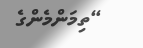“ތިމަންމެންގެ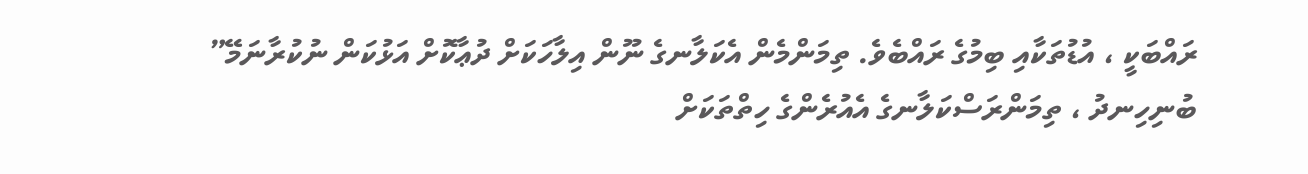ރައްބަކީ ، އުޑުތަކާއި ބިމުގެ ރައްބެވެ. ތިމަންމެން އެކަލާނގެ ނޫން އިލާހަކަށް ދުޢާކޮށް އަޅުކަން ނުކުރާނަމޭ” ބުނިހިނދު ، ތިމަންރަސްކަލާނގެ އެއުރެންގެ ހިތްތަކަށް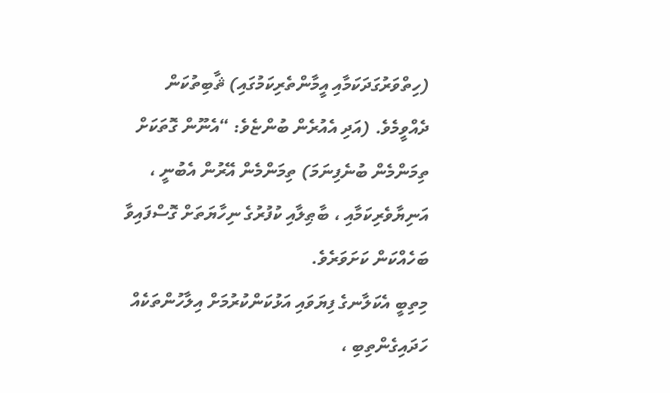(ހިތްވަރުގަދަކަމާއި އީމާންތެރިކަމުގައި) ޘާބިތުކަން ދެއްވީމެވެ. (އަދި އެއުރެން ބުންޏެވެ: “އެނޫން ގޮތަކަށް ތިމަންމެން ބުނެފިނަމަ) ތިމަންމެން އޭރުން އެބުނީ ، އަނިޔާވެރިކަމާއި ، ބާޠިލާއި ކުފުރުގެ ނިހާޔަތަށް ގޮސްފައިވާ ބަހެއްކަން ކަށަވަރެވެ.
މިތިބީ އެކަލާނގެ ފިޔަވައި އަޅުކަންކުރުމަށް އިލާހުންތަކެއް ހަދައިގެންތިބި ،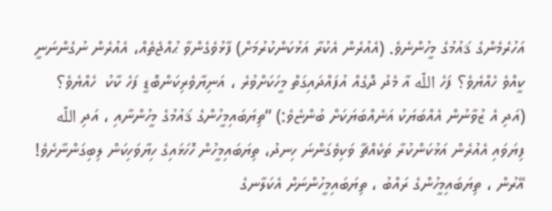އަހުރެމެންގެ ޤައުމުގެ މީހުންނެވެ. (އެއުރެން އެކުރާ އަޅުކަންކުރުމަށް) ފާޅުވެގެންވާ ޙުއްޖެތެއް، އެއުރެން ނުގެންނަނީ ކީއްވެ ހެއްޔެވެ؟ ފަހެ اللّه އާ މެދު ދޮގެއް އުފައްދައިގަތް މީހަކަށްވުރެ ، އަނިޔާވެރިކަންބޮޑީ ފަހެ ކާކު  ހެއްޔެވެ؟
(އަދި އެ ޒުވާނުން އެއްބަޔަކު އަނެއްބަޔަކަށް ބުންޏެވެ:) “ތިޔަބައިމީހުންގެ ޤައުމުގެ މީހުންނާއި ، އަދި اللّه ފިޔަވައި އެއުރެން އަޅުކަންކުރާ ތަކެއްޗާ ވަކިވެގަންނަ ހިނދު، ތިޔަބައިމީހުން ހޮހަޅައިގެ ހިޔާވަހިކަން ލިބިގަންނާށެވެ! އޭރުން ، ތިޔަބައިމީހުންގެ ރައްބު ، ތިޔަބައިމީހުންނަށް އެކަލާނގެ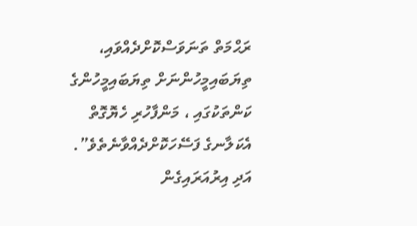ރަޙްމަތް ތަނަވަސްކޮށްދެއްވައި، ތިޔަބައިމީހުންނަށް ތިޔަބައިމީހުންގެ ކަންތަކުގައި ، މަންފާހުރި ހެޔޮގޮތް އެކަލާނގެ ފަސޭހަކޮށްދެއްވާނެތެވެ”.
އަދި އިރުއަރައިގެން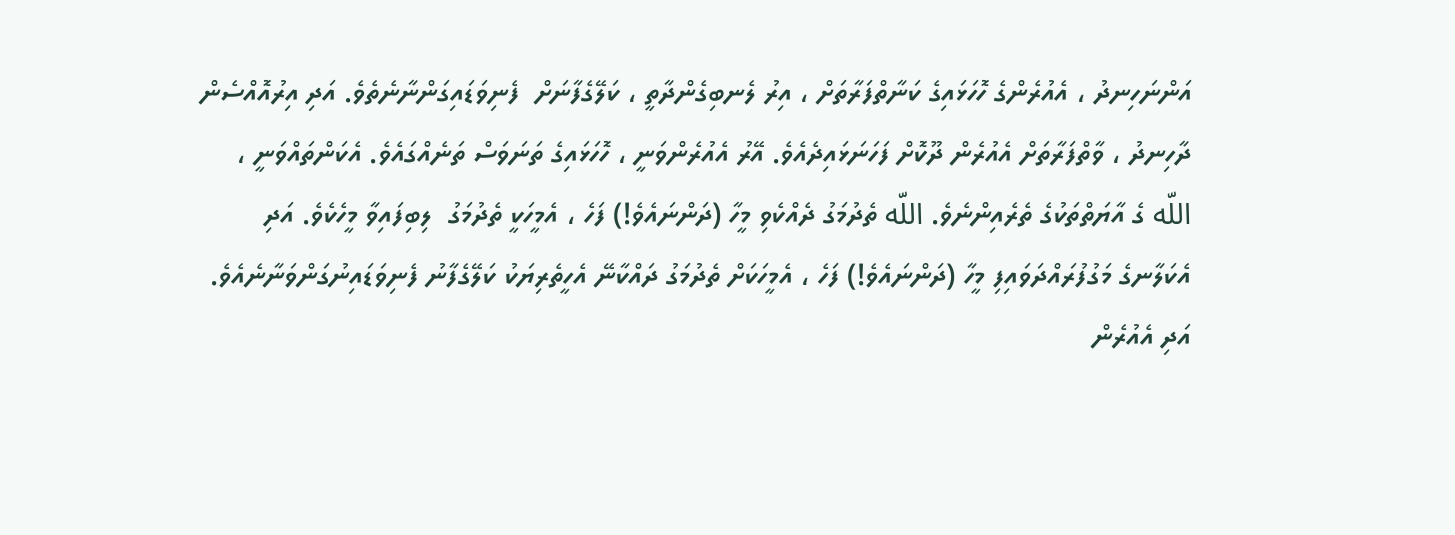އަންނަހިނދު ، އެއުރެންގެ ހޮހަޅައިގެ ކަނާތްފަރާތަށް ، އިރު ލެނބިގެންދާތީ ، ކަލޭގެފާނަށް  ފެނިވަޑައިގަންނާނެތެވެ. އަދި އިރުއޮއްސެން ދާހިނދު ، ވާތްފަރާތަށް އެއުރެން ދޫކޮށް ފަހަނަޅައިދެއެވެ. އޭރު އެއުރެންވަނީ ، ހޮހަޅައިގެ ތަނަވަސް ތަނެއްގައެވެ. އެކަންތައްވަނީ ، اللّه ގެ އާޔަތްތަކުގެ ތެރެއިންނެވެ. اللّه ތެދުމަގު ދެއްކެވި މީހާ (ދަންނައެވެ!) ފަހެ ، އެމީހަކީ ތެދުމަގު  ލިބިފައިވާ މީހެކެވެ. އަދި އެކަލާނގެ މަގުފުރައްދަވައިފި މީހާ (ދަންނައެވެ!) ފަހެ ، އެމީހަކަށް ތެދުމަގު ދައްކާނޭ އެހީތެރިޔަކު ކަލޭގެފާނު ފެނިވަޑައިނުގަންވަނާނެއެވެ.
އަދި އެއުރެން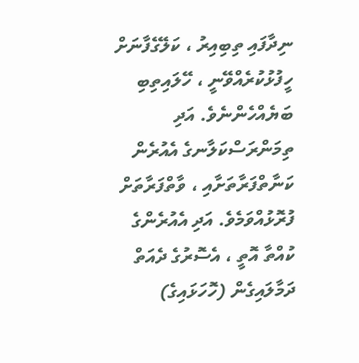ނިދާފައި ތިބިއިރު ، ކަލޭގެފާނަށް ހީފުޅުކުރެއްވޭނީ ، ހޭލައިތިބި ބަޔެއްހެންނެވެ. އަދި ތިމަންރަސްކަލާނގެ އެއުރެން ކަނާތްފަރާތަށާއި ، ވާތްފަރާތަށް ފުރޮޅުއްވަމެވެ. އަދި އެއުރެންގެ ކުއްތާ އޮތީ ، އެސޮރުގެ ދެއަތް ދަމާލައިގެން (ހޮހަޅައިގެ)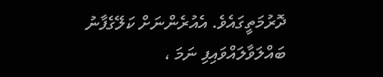ދޮރުމަތީގައެވެ. އެއުރެންނަށް ކަލޭގެފާނު ބައްލަވާލައްވައިފި ނަމަ ،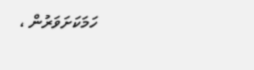ހަމަކަށަވަރުން ،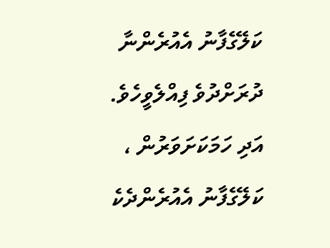ކަލޭގެފާނު އެއުރެންނާ ދުރަށްދުވެ ފިއްލެވީހެވެ. އަދި ހަމަކަށަވަރުން ، ކަލޭގެފާނު އެއުރެންދެކެ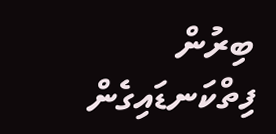ބިރުން ފިތްކަނޑައިގެން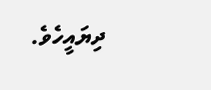ދިޔައީހެވެ.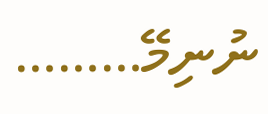ނުނިމޭ………